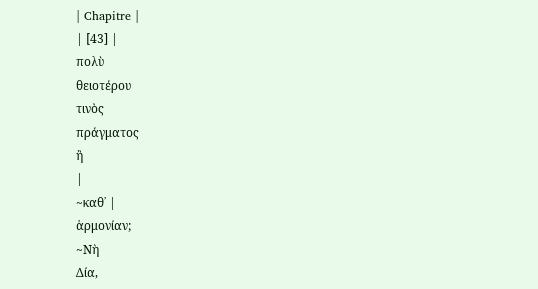| Chapitre |
| [43] |
πολὺ
θειοτέρου
τινὸς
πράγματος
ἢ
|
~καθ᾽ |
ἁρμονίαν;
~Νὴ
Δία,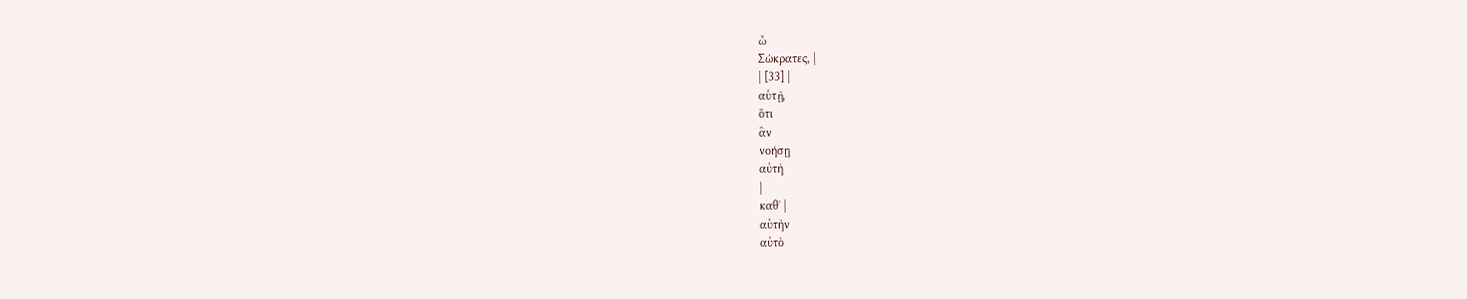ὦ
Σώκρατες, |
| [33] |
αὑτῇ,
ὅτι
ἂν
νοήσῃ
αὐτὴ
|
καθ᾽ |
αὑτὴν
αὐτὸ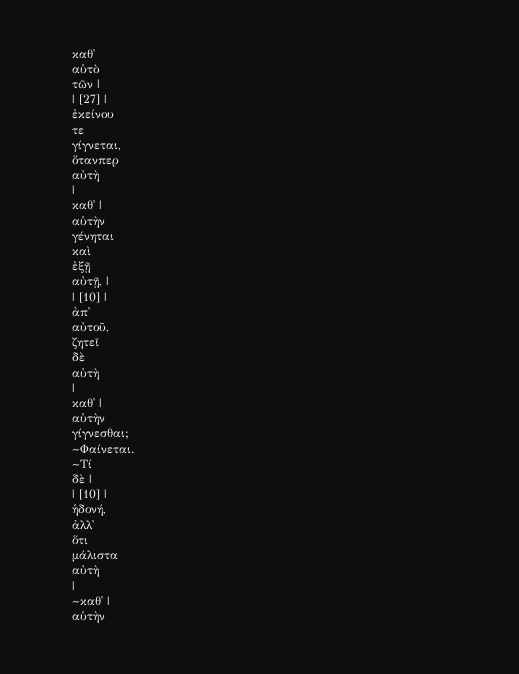καθ᾽
αὑτὸ
τῶν |
| [27] |
ἐκείνου
τε
γίγνεται,
ὅτανπερ
αὐτὴ
|
καθ᾽ |
αὑτὴν
γένηται
καὶ
ἐξῇ
αὐτῇ, |
| [10] |
ἀπ᾽
αὐτοῦ,
ζητεῖ
δὲ
αὐτὴ
|
καθ᾽ |
αὑτὴν
γίγνεσθαι;
~Φαίνεται.
~Τί
δὲ |
| [10] |
ἡδονή,
ἀλλ᾽
ὅτι
μάλιστα
αὐτὴ
|
~καθ᾽ |
αὑτὴν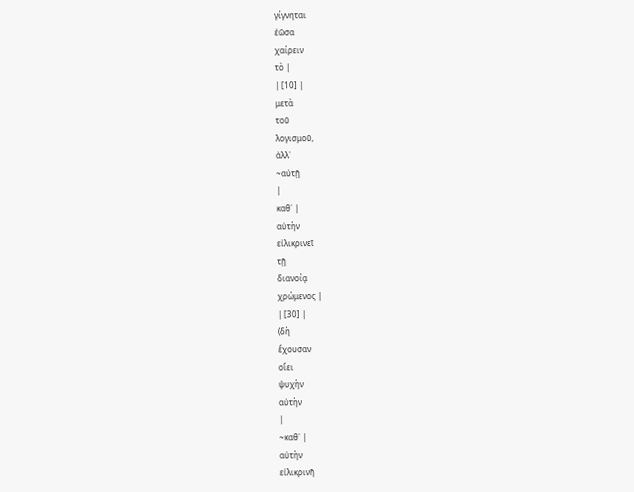γίγνηται
ἐῶσα
χαίρειν
τὸ |
| [10] |
μετὰ
τοῦ
λογισμοῦ,
ἀλλ᾽
~αὐτῇ
|
καθ᾽ |
αὑτὴν
εἰλικρινεῖ
τῇ
διανοίᾳ
χρώμενος |
| [30] |
(δὴ
ἔχουσαν
οἴει
ψυχὴν
αὐτὴν
|
~καθ᾽ |
αὑτὴν
εἰλικρινῆ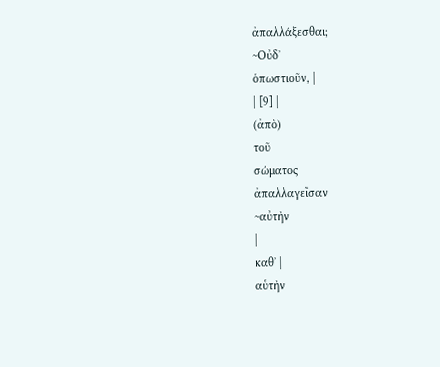ἀπαλλάξεσθαι;
~Οὐδ᾽
ὁπωστιοῦν, |
| [9] |
(ἀπὸ)
τοῦ
σώματος
ἀπαλλαγεῖσαν
~αὐτὴν
|
καθ᾽ |
αὑτὴν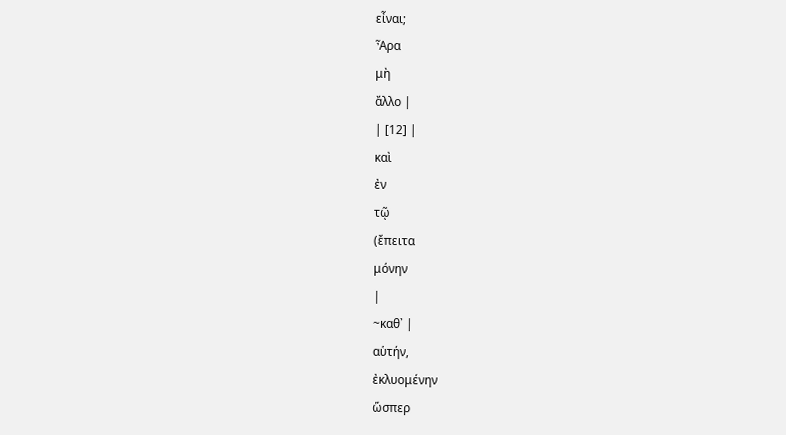εἶναι;
Ἆρα
μὴ
ἄλλο |
| [12] |
καὶ
ἐν
τῷ
(ἔπειτα
μόνην
|
~καθ᾽ |
αὑτήν,
ἐκλυομένην
ὥσπερ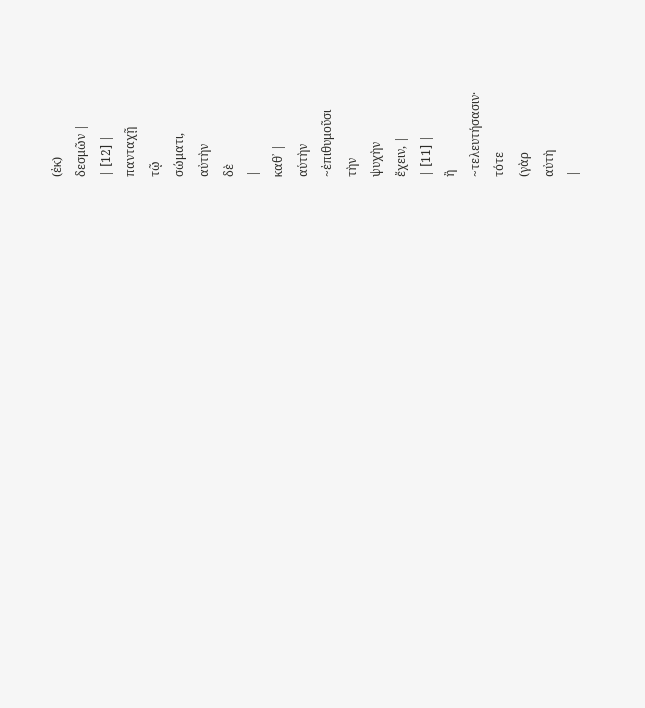(ἐκ)
δεσμῶν |
| [12] |
πανταχῇ
τῷ
σώματι,
αὐτὴν
δὲ
|
καθ᾽ |
αὑτὴν
~ἐπιθυμοῦσι
τὴν
ψυχὴν
ἔχειν, |
| [11] |
ἢ
~τελευτήσασιν·
τότε
(γὰρ
αὐτὴ
|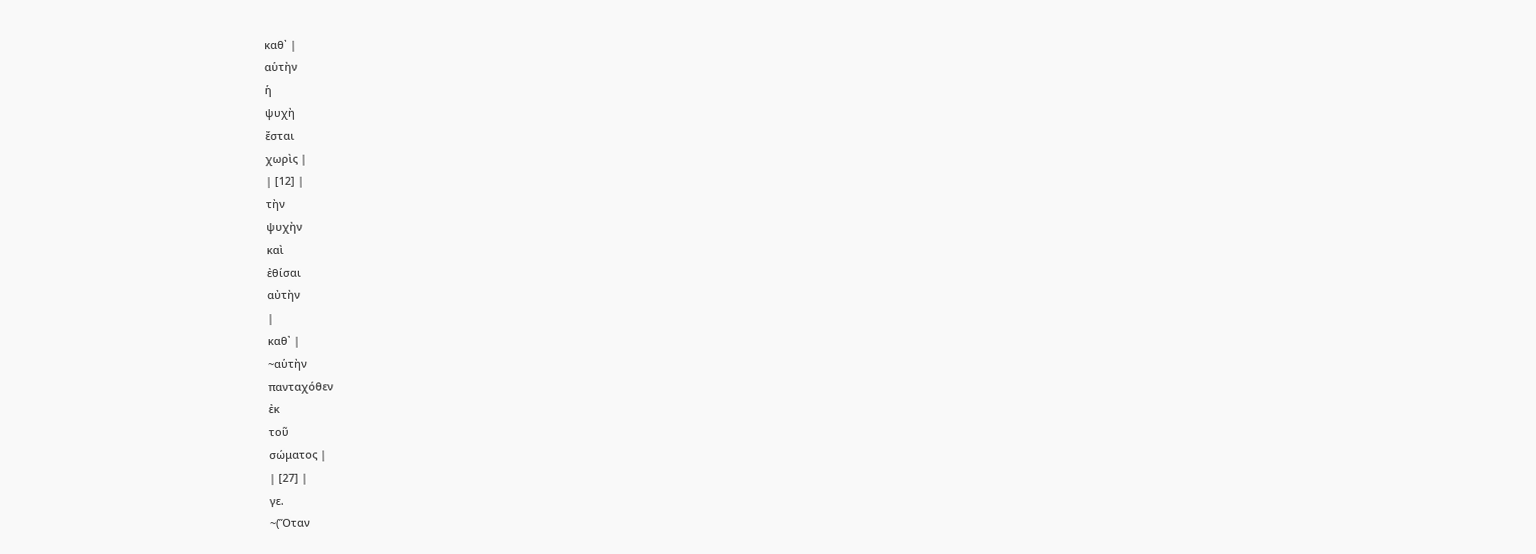καθ᾽ |
αὑτὴν
ἡ
ψυχὴ
ἔσται
χωρὶς |
| [12] |
τὴν
ψυχὴν
καὶ
ἐθίσαι
αὐτὴν
|
καθ᾽ |
~αὑτὴν
πανταχόθεν
ἐκ
τοῦ
σώματος |
| [27] |
γε.
~(Ὅταν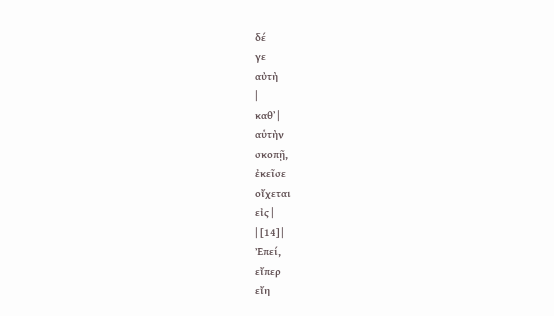δέ
γε
αὐτὴ
|
καθ᾽ |
αὑτὴν
σκοπῇ,
ἐκεῖσε
οἴχεται
εἰς |
| [14] |
Ἐπεί,
εἴπερ
εἴη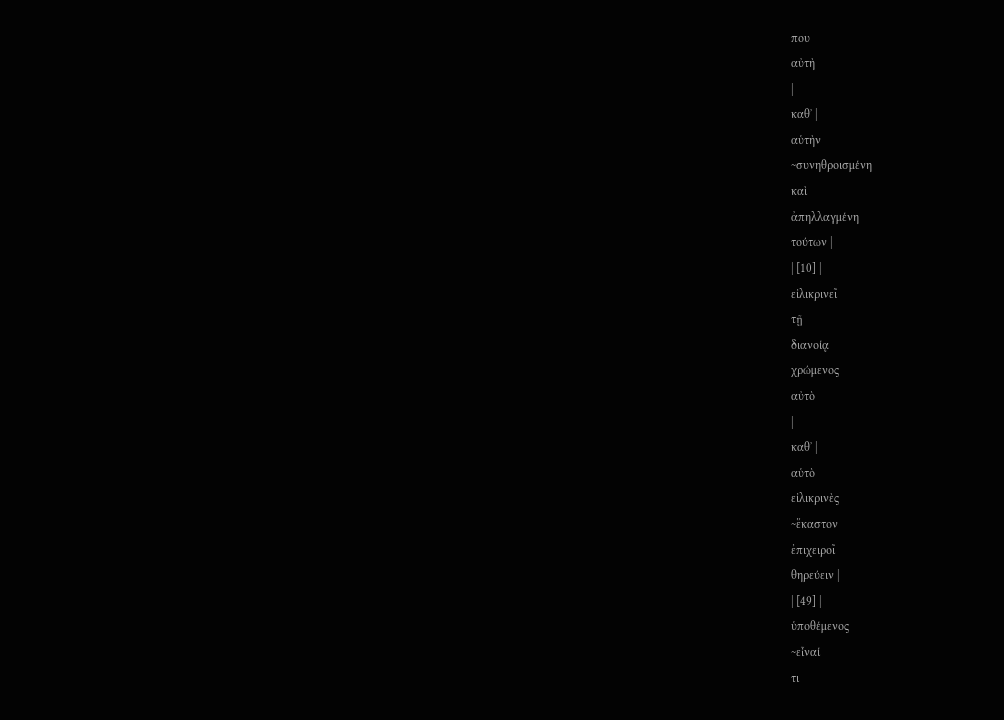που
αὐτὴ
|
καθ᾽ |
αὑτὴν
~συνηθροισμένη
καὶ
ἀπηλλαγμένη
τούτων |
| [10] |
εἰλικρινεῖ
τῇ
διανοίᾳ
χρώμενος
αὐτὸ
|
καθ᾽ |
αὑτὸ
εἰλικρινὲς
~ἕκαστον
ἐπιχειροῖ
θηρεύειν |
| [49] |
ὑποθέμενος
~εἶναί
τι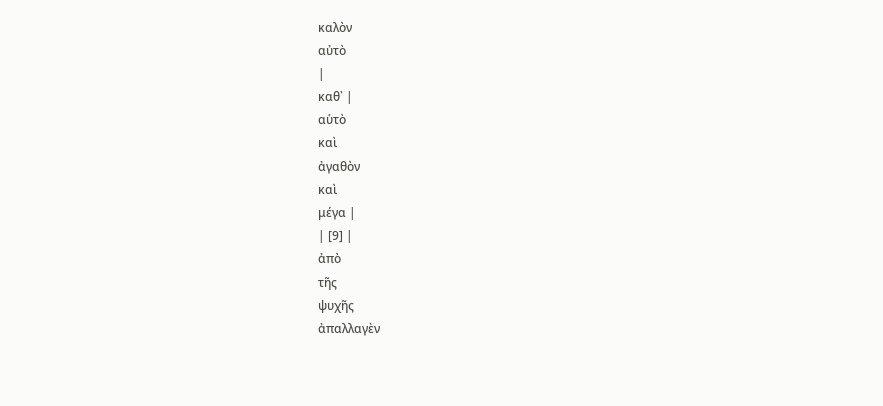καλὸν
αὐτὸ
|
καθ᾽ |
αὑτὸ
καὶ
ἀγαθὸν
καὶ
μέγα |
| [9] |
ἀπὸ
τῆς
ψυχῆς
ἀπαλλαγὲν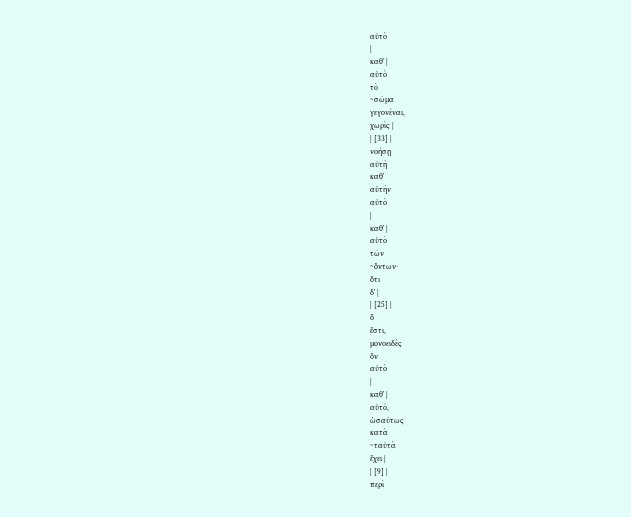αὐτὸ
|
καθ᾽ |
αὑτὸ
τὸ
~σῶμα
γεγονέναι,
χωρὶς |
| [33] |
νοήσῃ
αὐτὴ
καθ᾽
αὑτὴν
αὐτὸ
|
καθ᾽ |
αὑτὸ
τῶν
~ὄντων·
ὅτι
δ᾽ |
| [25] |
ὃ
ἔστι,
μονοειδὲς
ὂν
αὐτὸ
|
καθ᾽ |
αὑτό,
ὡσαύτως
κατὰ
~ταὐτὰ
ἔχει |
| [9] |
περὶ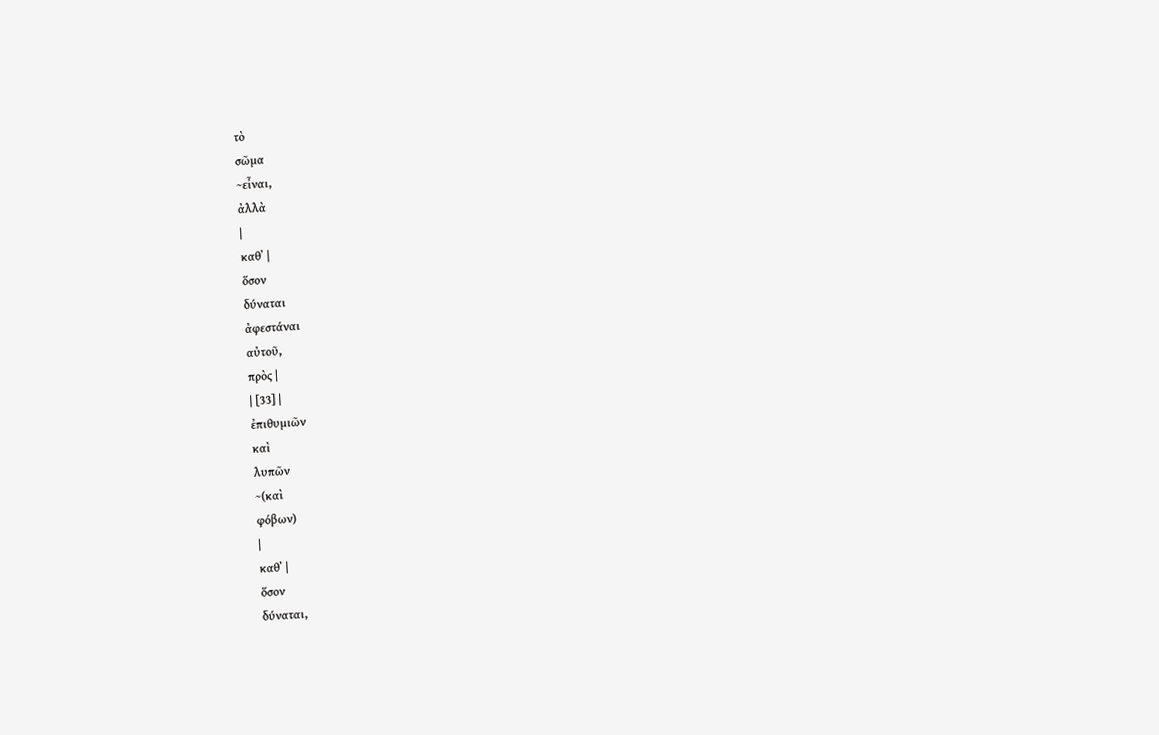τὸ
σῶμα
~εἶναι,
ἀλλὰ
|
καθ᾽ |
ὅσον
δύναται
ἀφεστάναι
αὐτοῦ,
πρὸς |
| [33] |
ἐπιθυμιῶν
καὶ
λυπῶν
~(καὶ
φόβων)
|
καθ᾽ |
ὅσον
δύναται,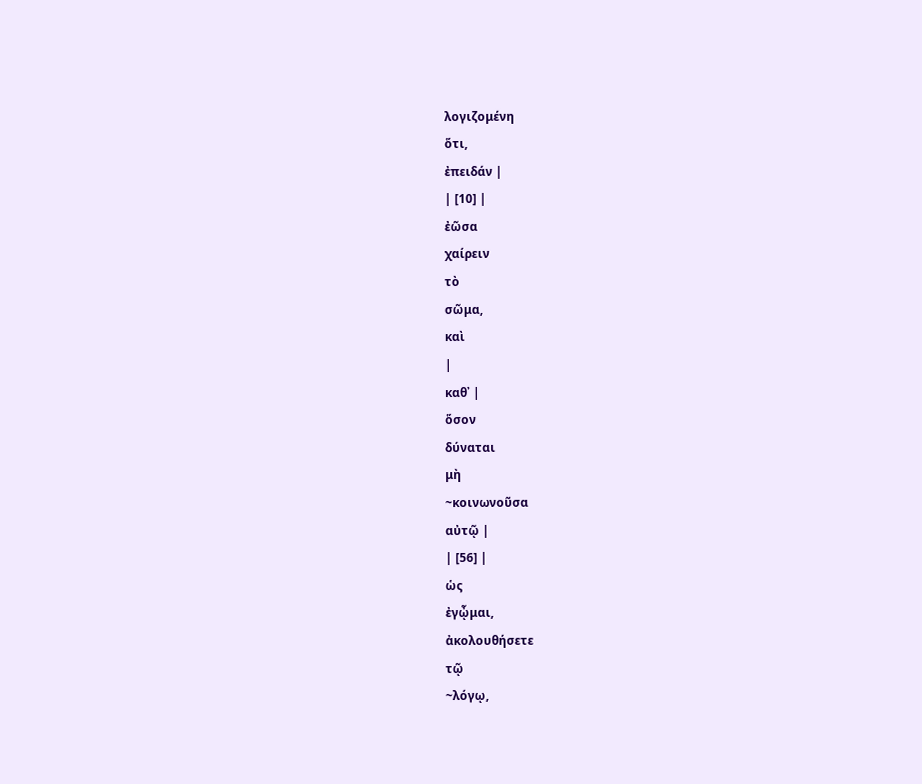λογιζομένη
ὅτι,
ἐπειδάν |
| [10] |
ἐῶσα
χαίρειν
τὸ
σῶμα,
καὶ
|
καθ᾽ |
ὅσον
δύναται
μὴ
~κοινωνοῦσα
αὐτῷ |
| [56] |
ὡς
ἐγᾦμαι,
ἀκολουθήσετε
τῷ
~λόγῳ,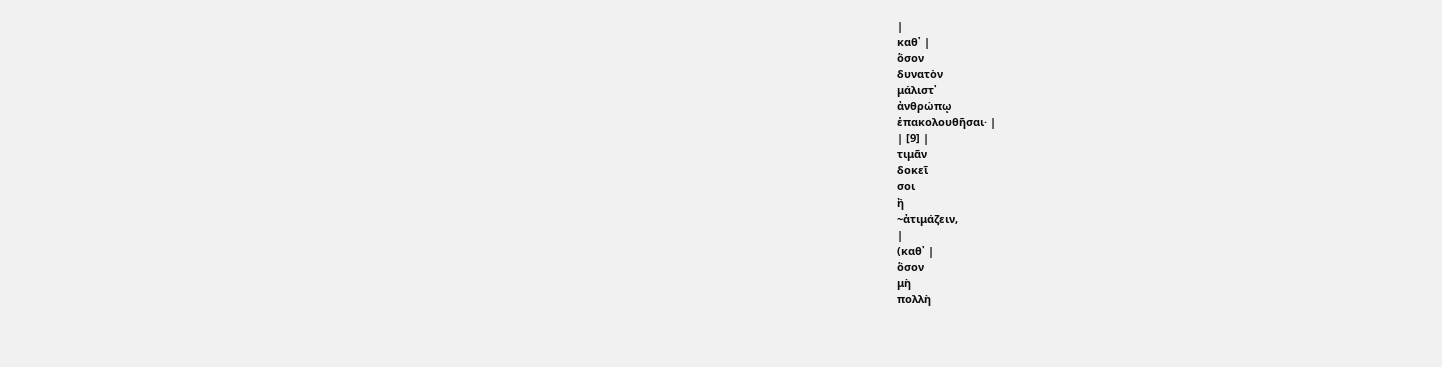|
καθ᾽ |
ὅσον
δυνατὸν
μάλιστ᾽
ἀνθρώπῳ
ἐπακολουθῆσαι· |
| [9] |
τιμᾶν
δοκεῖ
σοι
ἢ
~ἀτιμάζειν,
|
(καθ᾽ |
ὅσον
μὴ
πολλὴ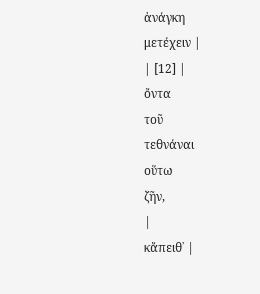ἀνάγκη
μετέχειν |
| [12] |
ὄντα
τοῦ
τεθνάναι
οὕτω
ζῆν,
|
κἄπειθ᾽ |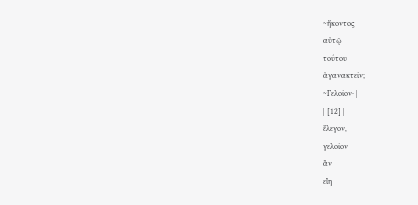~ἥκοντος
αὐτῷ
τούτου
ἀγανακτεῖν;
~Γελοῖον· |
| [12] |
ἔλεγον,
γελοῖον
ἂν
εἴη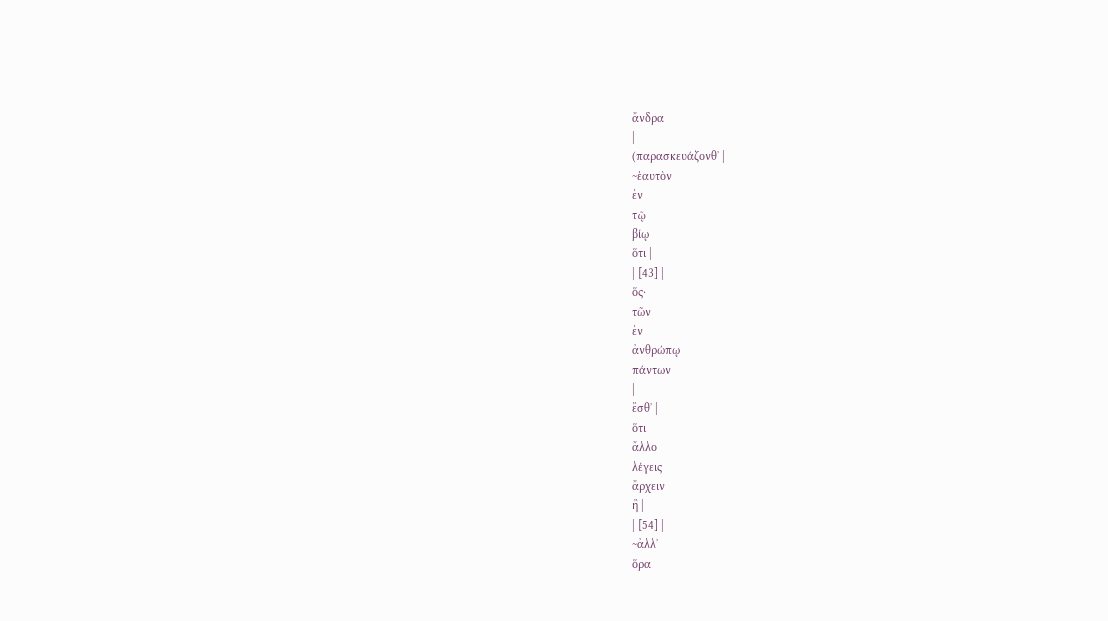ἄνδρα
|
(παρασκευάζονθ᾽ |
~ἑαυτὸν
ἐν
τῷ
βίῳ
ὅτι |
| [43] |
ὅς·
τῶν
ἐν
ἀνθρώπῳ
πάντων
|
ἔσθ᾽ |
ὅτι
ἄλλο
λέγεις
ἄρχειν
ἢ |
| [54] |
~ἀλλ᾽
ὅρα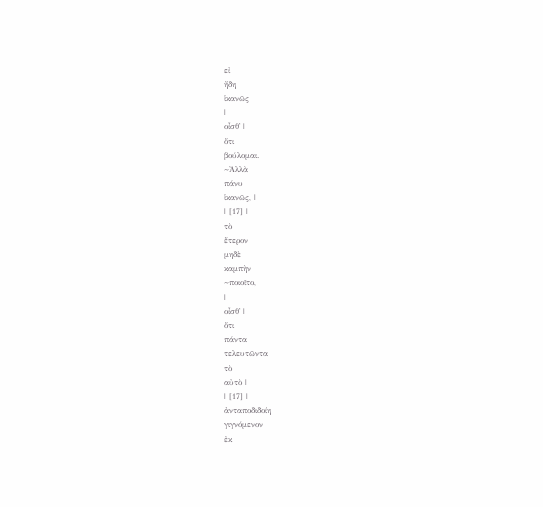εἰ
ἤδη
ἱκανῶς
|
οἶσθ᾽ |
ὅτι
βούλομαι.
~Ἀλλὰ
πάνυ
ἱκανῶς, |
| [17] |
τὸ
ἕτερον
μηδὲ
καμπὴν
~ποιοῖτο,
|
οἶσθ᾽ |
ὅτι
πάντα
τελευτῶντα
τὸ
αὐτὸ |
| [17] |
ἀνταποδιδοίη
γιγνόμενον
ἐκ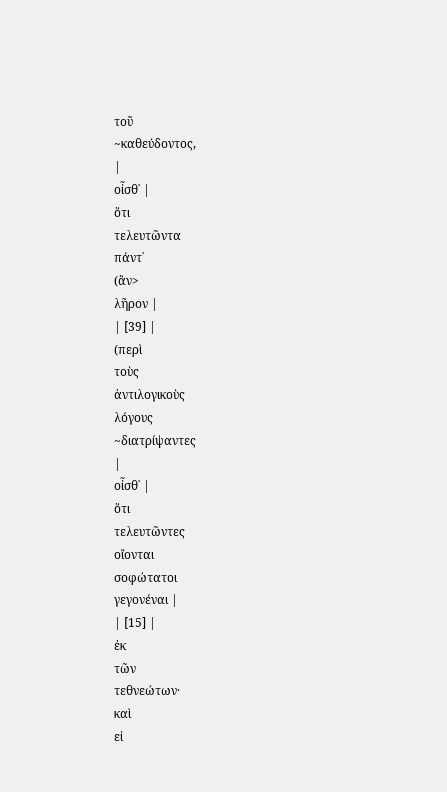τοῦ
~καθεύδοντος,
|
οἶσθ᾽ |
ὅτι
τελευτῶντα
πάντ᾽
(ἂν>
λῆρον |
| [39] |
(περὶ
τοὺς
ἀντιλογικοὺς
λόγους
~διατρίψαντες
|
οἶσθ᾽ |
ὅτι
τελευτῶντες
οἴονται
σοφώτατοι
γεγονέναι |
| [15] |
ἐκ
τῶν
τεθνεώτων·
καὶ
εἰ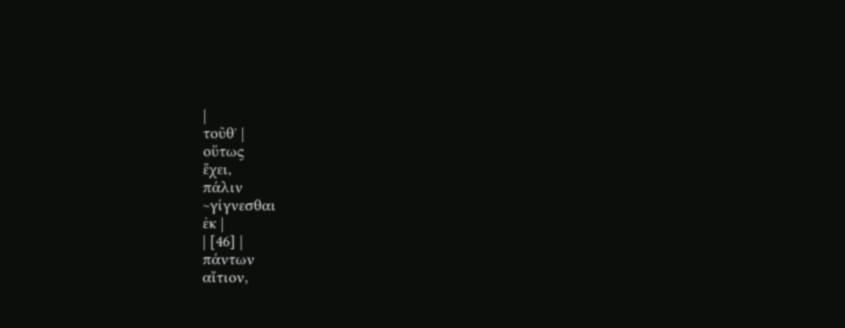|
τοῦθ᾽ |
οὕτως
ἔχει,
πάλιν
~γίγνεσθαι
ἐκ |
| [46] |
πάντων
αἴτιον,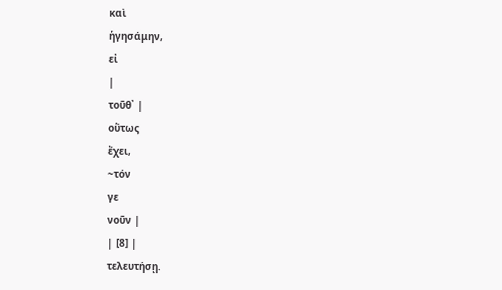καὶ
ἡγησάμην,
εἰ
|
τοῦθ᾽ |
οὕτως
ἔχει,
~τόν
γε
νοῦν |
| [8] |
τελευτήσῃ.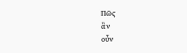Πῶς
ἂν
οὖν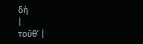δὴ
|
τοῦθ᾽ |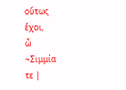οὕτως
ἔχοι,
ὦ
~Σιμμία
τε |